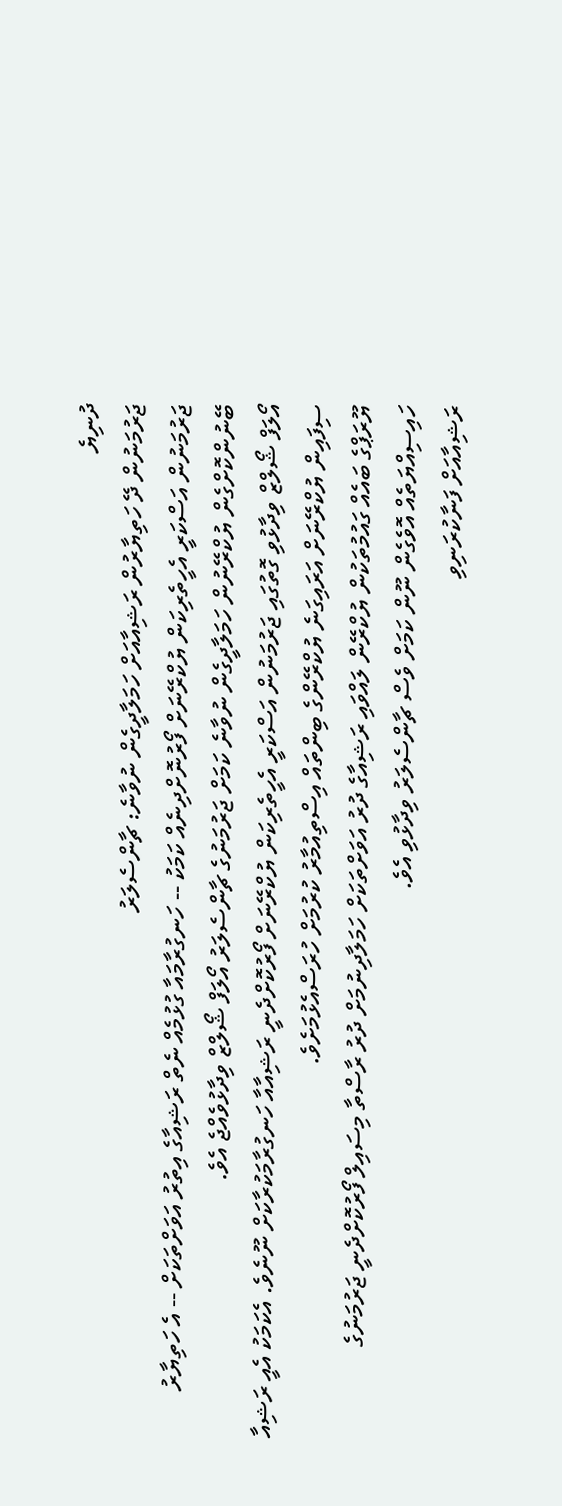ދުނިޔެ
ޖަރުމަނުން ދޭ ހަތިޔާރުން ރަޝިއާއަށް ހަމަލާދީގެން ނުވާނެ: ޗާންސެލަރު
ޖަރުމަނުން އަސްކަރީ އެހީތެރިކަން ޔުކްރޭނަށް ފޯރުނޮށްދިނެއް ކަމަކު -- ހަނގުރާމައާ ގުޅުމެއް ނެތް ރަޝިއާގެ އިތުރު އަވަށްތަކަށް -- އެ ހަތިޔާރު ބޭނުންކޮށްގެން ޔުކްރޭނުން ހަމަލާދީގެން ނުވާނެ ކަމަށް ޖަރުމަނުގެ ޗާންސެލަރު އޯލަފް ޝޯލްޒް ވިދާޅުވެއްޖެ އެވެ.
އޯލަފް ޝޯލްޒް ވިދާޅުވި ގޮތުގައި ޖަރުމަނުން އަސްކަރީ އެހީތެރިކަން ޔުކްރޭނަށް ފޯރުކޮށްދެނީ ރަޝިއާއާ ހަނގުރާމަކުރާކަށް ނޫނެވެ. އެކަމަކު އެއީ ރަޝިއާ ސިފައިން ޔުކްރޭނަށް އަރައިގަނެ ޔުކްރޭންގެ ބިންތައް އިސްތިއުމާރު ކުރުމަށް ހުރަސްއެޅުމަށެވެ.
ޔޫރަޕްގެ ބައެއް ގައުމުތަކުން ޔުކްރޭން ލައްވައި ރަޝިއާގެ ދުރު އަވަށްތަކަށް ހަމަލާދިނުމަށް ދުރު ރާސްތާ މިސައިލް ފޯރުކޮށްދެނީ ޖަރުމަނުގެ ހައިސިއްޔަތެއް އޮވެގެން ނޫން ކަމަށް ވެސް ޗާންސެލަރު ވިދާޅުވި އެވެ.
ރަޝިއާއަށް ފަނާކުރަނިވި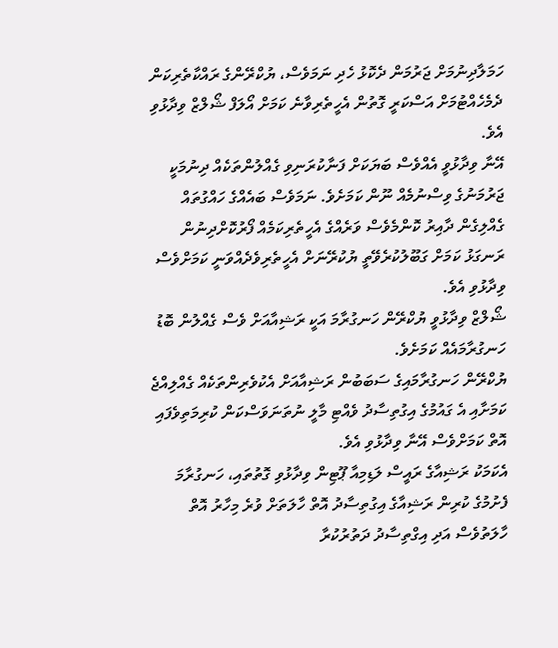ހަމަލާދިނުމަށް ޖަރުމަން ދެކޮޅު ހެދި ނަމަވެސް، ޔުކްރޭންގެ ރައްކާތެރިކަން ދެމެހެއްޓުމަށް އަސްކަރީ ގޮތުން އެހީތެރިވާނެ ކަމަށް އޯލަފް ޝޯލްޒް ވިދާޅުވި އެވެ.
އޭނާ ވިދާޅުވީ އެއްވެސް ބަޔަކަށް ފަނާކުރަނިވި ގެއްލުންތަކެއް ދިނުމަކީ ޖަރުމަނުގެ ވިސްނުމެއް ނޫން ކަމަށެވެ. ނަމަވެސް ބައެއްގެ ހައްގުތައް ގެއްލިގެން ދާއިރު ކޮންމެވެސް ވަރެއްގެ އެހީތެރިކަމެއް ފޯރުކޮށްދިނުން ރަނގަޅު ކަމަށް ގަބޫލުކުރެވޭތީ ޔުކުރޭނަށް އެހީތެރިވެދެއްވަނީ ކަމަށްވެސް ވިދާޅުވި އެވެ.
ޝޯލްޒް ވިދާޅުވީ ޔުކްރޭން ހަނގުރާމަ އަކީ ރަޝިއާއަށް ވެސް ގެއްލުން ބޮޑު ހަނގުރާމައެއް ކަމަށެވެ.
ޔުކްރޭން ހަނގުރާމައިގެ ސަބަބުން ރަޝިއާއަށް އެކުވެރިންތަކެއް ގެއްލިއްޖެ ކަމަށާއި އެ ގައުމުގެ އިގުތިސާދު ވެއްޓި މާލީ ނުތަނަވަސްކަން ކުރިމަތިވެފައި އޮތް ކަމަށްވެސް އޭނާ ވިދާޅުވި އެވެ.
އެކަމަކު ރަޝިއާގެ ރައީސް ލަޑިމިއާ ޕޫޓިން ވިދާޅުވި ގޮތުތައި، ހަނގުރާމަ ފެށުމުގެ ކުރިން ރަޝިއާގެ އިގުތިސާދު އޮތް ހާލަތަށް ވުރެ މިހާރު އޮތް ހާލަތުވެސް އަދި އިގްތިސާދު ދަތުރުކުރާ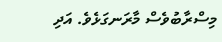މިސްރާބުވެސް މާރަނގަޅެވެ. އަދި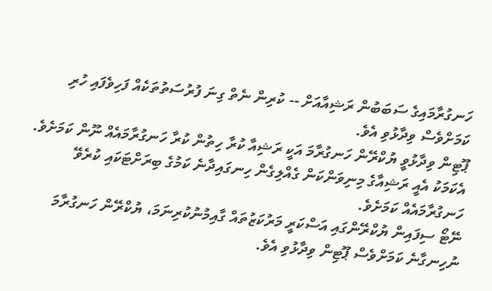ހަނގުރާމައިގެ ސަބަބުން ރަޝިއާއަށް -- ކުރިން ނެތް ގިނަ ފުރުސަތުތަކެއް ފަހިވެފައި ހުރި ކަމަށްވެސް ވިދާޅުވި އެވެ.
ޕޫޓިން ވިދާޅުވީ ޔުކްރޭން ހަނގުރާމަ އަކީ ރަޝިއާ ކުރާ ހިތުން ކުރާ ހަނގުރާމައެއް ނޫން ކަމަށެވެ. އެކަމަކު އެއީ ރަޝިއާގެ މިނިވަންކަން ގެއްލިގެން ހިނގައިދާނެ ކަމުގެ ބިރަށްޓަކައި ކުރެވޭ ހަނގުރާމައެއް ކަމަށެވެ.
ނޭޓޯ ސިފައިން ޔުކްރޭންގައި އަސްކަރީ މަރުކަޒުތައް ގާއިމުނުކުރިނަމަ، ޔުކްރޭން ހަނގުރާމަ ނުހިނގާނެ ކަމަށްވެސް ޕޫޓިން ވިދާޅުވި އެވެ.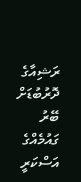ރަޝިއާގެ ދޮރުބުޑަށް ބޭރު ގައުމެއްގެ އަސްކަރީ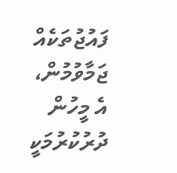ފައުޖުތަކެއް ޖަމާވުމުން، އެ މީހުން ދުރުކުރުމަކީ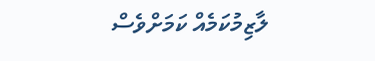ލާޒިމުކަމެއް ކަމަށްވެސް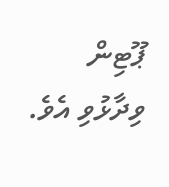ޕޫޓިން ވިދާޅުވި އެވެ.